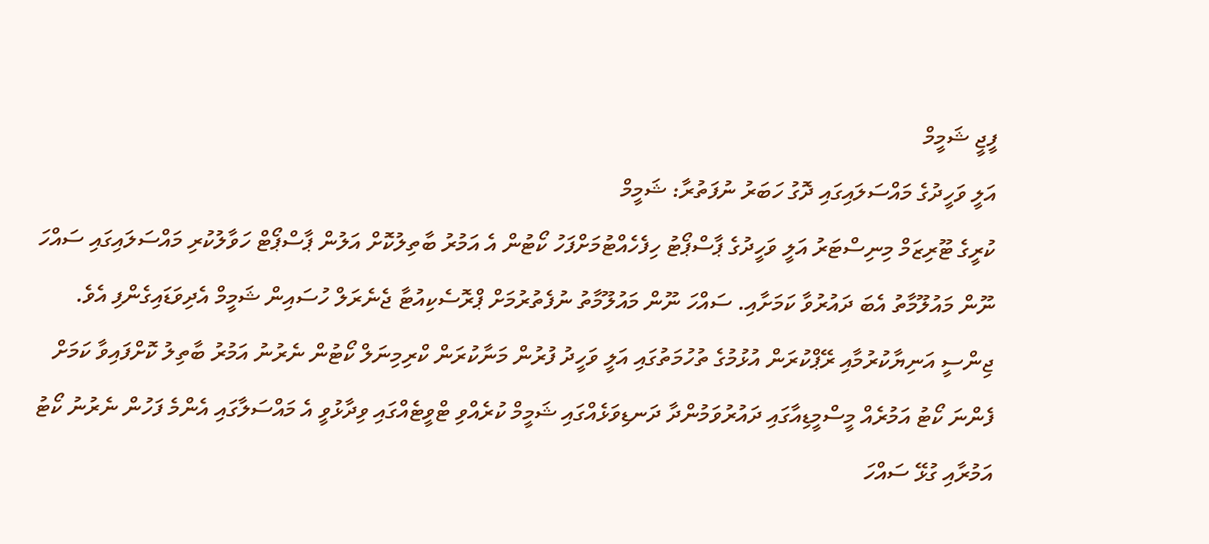ފީޖީ ޝަމީމް
އަލީ ވަހީދުގެ މައްސަލައިގައި ދޮގު ހަބަރު ނުފަތުރާ: ޝަމީމް
ކުރީގެ ޓޫރިޒަމް މިނިސްޓަރު އަލީ ވަހީދުގެ ޕާސްޕޯޓު ހިފެހެއްޓުމަށްފަހު ކޯޓުން އެ އަމުރު ބާތިލުކޮށް އަލުން ޕާސްޕޯޓް ހަވާލުކުރި މައްސަލައިގައި ސައްހަ ނޫން މައުލޫމާތު އެބަ ދައުރުވާ ކަމަށާއި. ސައްހަ ނޫން މައުލޫމާތު ނުފެތުރުމަށް ޕްރޮސެކިއުޓާ ޖެނެރަލް ހުސައިން ޝަމީމް އެދިވަޑައިގެންފި އެވެ.
ޖިންސީ އަނިޔާކުރުމާއި ރޭޕްކުރަން އުޅުމުގެ ތުހުމަތުގައި އަލީ ވަހީދު ފުރުން މަނާކުރަން ކްރިމިނަލް ކޯޓުން ނެރުނު އަމުރު ބާތިލު ކޮށްފައިވާ ކަމަށް ފެންނަ ކޯޓު އަމުރެއް މީސްމީޑިއާގައި ދައުރުވަމުންދާ ދަނޑިވަޅެއްގައި ޝަމީމް ކުރެއްވި ޓްވީޓެއްގައި ވިދާޅުވީ އެ މައްސަލާގައި އެންމެ ފަހުން ނެރުނު ކޯޓު އަމުރާއި ގުޅޭ ސައްހަ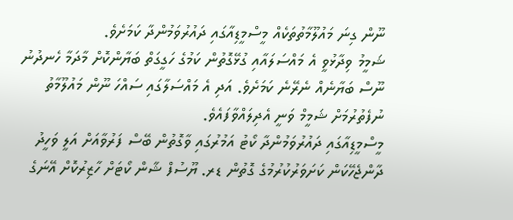ނޫން ގިނަ މައުލޫމާތުތަކެއް މީސްމީޑިއާގައި ދައުރުވަމުންދާ ކަމަށެވެ.
ޝަމީމު ވިދާޅުވީ އެ މައްސަލައާއި ގުޅޭގޮތުން ކަމުގެ ހަގީގަތް ބަޔާންކޮށް މާދަމާ ހެނދުނު ނޫސް ބަޔާނެއް ނެރޭނެ ކަމަށެވެ. އަދި އެ މައްސަލާގައި ސައްހަ ނޫން މައުލޫމާތު ނުފެތުރުމަށް ޝަމީމް ވަނީ އެދިލައްވާފައެވެ.
މީސްމީޑިއާގައި ދައުރުވަމުންދާ ކޯޓު އަމުރުގައި ވާގޮތުން ބޭސް ފަރުވާއަށް އަލީ ވަހީދު ދާންޖެހޭކަން ކަށަވަރުކުރުމުގެ ގޮތުން ޑރ. ޔޫސުފް ޝާން ކޯޓަށް ހާޒިރުކޮށް އޭނަގެ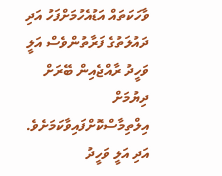ވާހަކަތައް އަޑުއެހުމަށްފަހު އަދި ދައުލަތުގެ ފަރާތުންވެސް އަލީ ވަހީދު ރާއްޖެއިން ބޭރަށް ދިޔުމަށް އިލްތިމާސްކޮށްފައިވާކަމަށެވެ. އަދި އަލީ ވަހީދު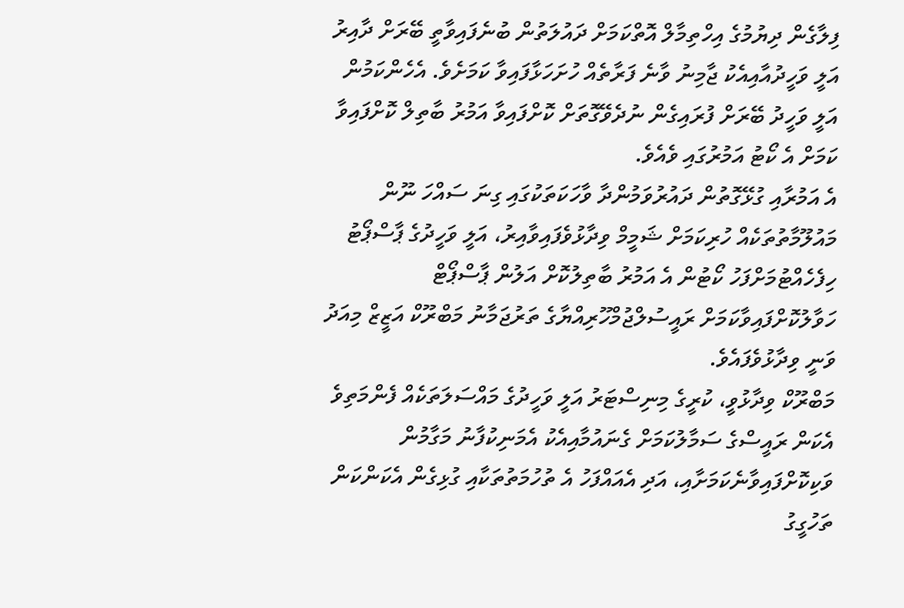ފިލާގެން ދިޔުމުގެ އިހްތިމާލް އޮތްކަމަށް ދައުލަތުން ބުނެފައިވާތީ ބޭރަށް ދާއިރު އަލީ ވަހީދުއާއިއެކު ޖާމިނު ވާނެ ފަރާތެއް ހުށަހަޅާފައިވާ ކަމަށެވެ. އެހެންކަމުން އަލީ ވަހީދު ބޭރަށް ފުރައިގެން ނުދެވޭގޮތަށް ކޮށްފައިވާ އަމުރު ބާތިލް ކޮށްފައިވާ ކަމަށް އެ ކޯޓު އަމުރުގައި ވެއެވެ.
އެ އަމުރާއި ގުޅޭގޮތުން ދައުރުވަމުންދާ ވާހަކަތަކުގައި ގިނަ ސައްހަ ނޫން މައުލޫމާތުތަކެއް ހުރިކަމަށް ޝަމީމް ވިދާޅުވެފައިވާއިރު، އަލީ ވަހީދުގެ ޕާސްޕޯޓު ހިފެހެއްޓުމަށްފަހު ކޯޓުން އެ އަމުރު ބާތިލުކޮށް އަލުން ޕާސްޕޯޓް ހަވާލުކޮށްފައިވާކަމަށް ރައީސުލްޖުމްހޫރިއްޔާގެ ތަރުޖަމާނު މަބްރޫކް އަޒީޒް މިއަދު ވަނީ ވިދާޅުވެފައެވެ.
މަބްރޫކް ވިދާޅުވީ، ކުރީގެ މިނިސްޓަރު އަލީ ވަހީދުގެ މައްސަލަތަކެއް ފެންމަތިވެ އެކަން ރައީސްގެ ސަމާލުކަމަށް ގެނައުމާއިއެކު އެމަނިކުފާނު މަގާމުން ވަކިކޮށްފައިވާނެކަމަށާއި، އަދި އެއައްފަހު އެ ތުހުމަތުތަކާއި ގުޅިގެން އެކަންކަން ތަހުގީގު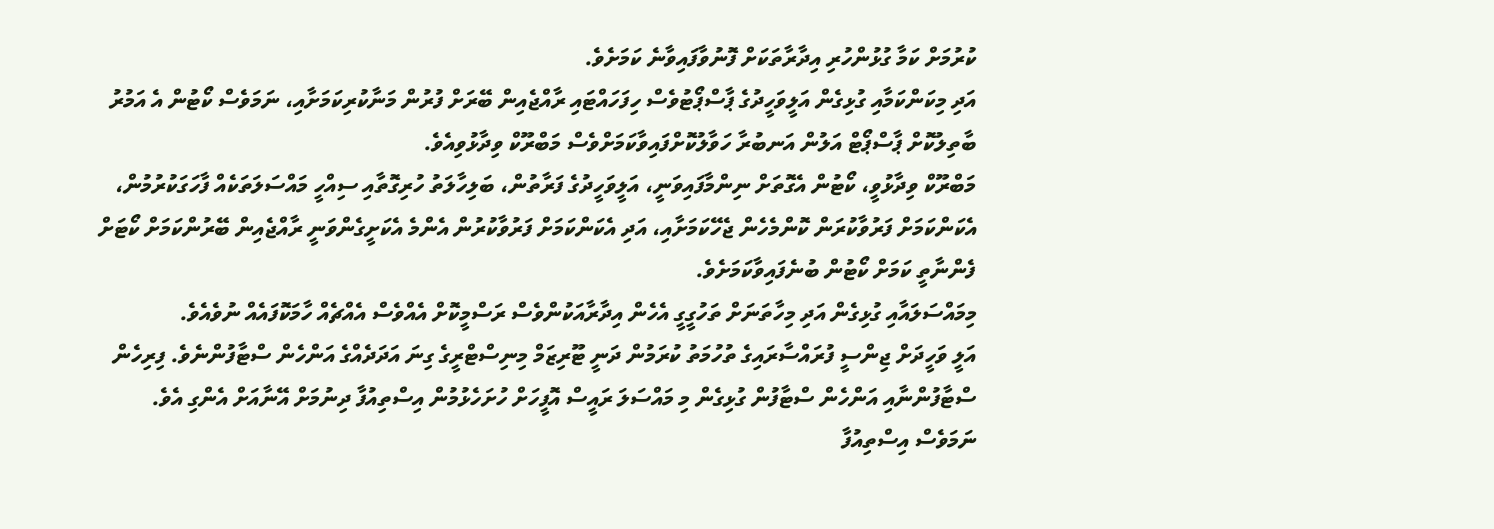ކުރުމަށް ކަމާ ގުޅުންހުރި އިދާރާތަކަށް ފޮނުވާފައިވާނެ ކަމަށެވެ.
އަދި މިކަންކަމާއި ގުޅިގެން އަލީވަހީދުގެ ޕާސްޕޯޓުވެސް ހިފަހައްޓައި ރާއްޖެއިން ބޭރަށް ފުރުން މަނާކުރިކަމަށާއި، ނަމަވެސް ކޯޓުން އެ އަމުރު ބާތިލުކޮށް ޕާސްޕޯޓް އަލުން އަނބުރާ ހަވާލުކޮށްފައިވާކަމަށްވެސް މަބްރޫކް ވިދާޅުވިއެވެ.
މަބްރޫކް ވިދާޅުވީ، ކޯޓުން އެގޮތަށް ނިންމާފައިވަނީ، އަލީވަހީދުގެ ފަރާތުން، ބަލިހާލަތު ހުރިގޮތާއި ސިއްހީ މައްސަލަތަކެއް ފާހަގަކުރުމުން، އެކަންކަމަށް ފަރުވާކުރަން ކޮންމެހެން ޖެހޭކަމަށާއި، އަދި އެކަންކަމަށް ފަރުވާކުރުން އެންމެ އެކަށީގެންވަނީ ރާއްޖެއިން ބޭރުންކަމަށް ކޯޓަށް ފެންނާތީ ކަމަށް ކޯޓުން ބުނެފައިވާކަމަށެވެ.
މިމައްސަލައާއި ގުޅިގެން އަދި މިހާތަނަށް ތަހުގީގީ އެހެން އިދާރާއަކުންވެސް ރަސްމީކޮށް އެއްވެސް އެއްޗެއް ހާމަކޮފައެއް ނުވެއެވެ.
އަލީ ވަހީދަށް ޖިންސީ ފުރައްސާރައިގެ ތުހުމަތު ކުރަމުން ދަނީ ޓޫރިޒަމް މިނިސްޓްރީގެ ގިނަ އަދަދެއްގެ އަންހެން ސްޓާފުންނެވެ. ފިރިހެން ސްޓާފުންނާއި އަންހެން ސްޓާފުން ގުޅިގެން މި މައްސަލަ ރައީސް އޮފީހަށް ހުށަހެޅުމުން އިސްތިއުފާ ދިނުމަށް އޭނާއަށް އެންގި އެވެ.
ނަމަވެސް އިސްތިއުފާ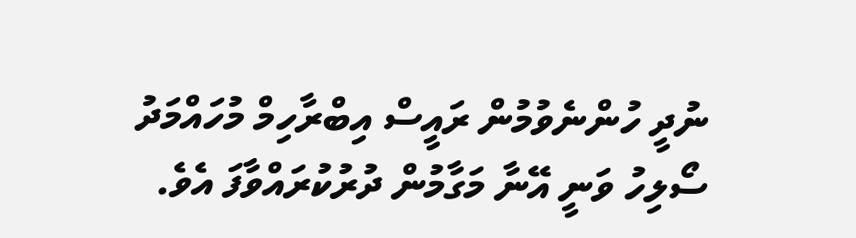ނުދީ ހުންނެވުމުން ރައީސް އިބްރާހިމް މުހައްމަދު ސޯލިހު ވަނީ އޭނާ މަގާމުން ދުރުކުރައްވާފަ އެވެ.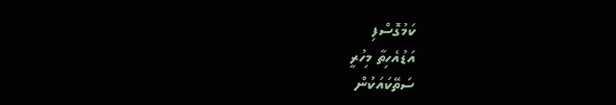ކަމުގޮސްފި
އަޑުއެހިތާ މިހުރީ
ސަތޭކައަކުން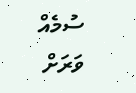ސުމެއް
ވަރަށް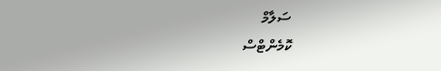ސަލާމް
ކޮމެންޓްސް